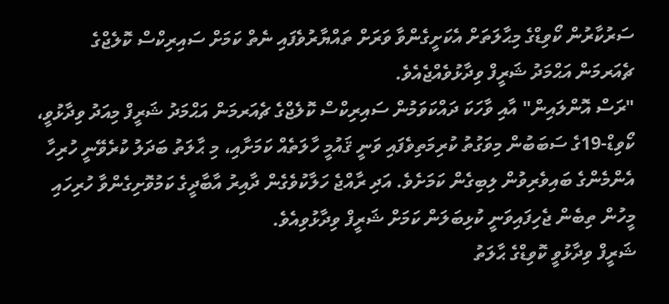ސަރުކާރުން ކޯވިޑްގެ މިޙާލަތަށް އެކަށީގެންވާ ވަރަށް ތައްޔާރުވެފައި ނެތް ކަމަށް ސައިރިކްސް ކޮލެޖްގެ ޗެއަރމަން އަޙްމަދު ޝަރީފް ވިދާޅުވެއްޖެއެވެ.
"ރަސް އޮންލައިން" އާއި ވާހަކަ ދައްކަވަމުން ސައިރިކްސް ކޮލެޖްގެ ޗެއަރމަން އަޙްމަދު ޝަރީފް މިއަދު ވިދާޅުވީ، ކޯވިޑް-19ގެ ސަބަބުން މިވަގުތު ކުރިމަތިވެފައި ވަނީ ޤައުމީ ހާލަތެއް ކަމަށާއި، މި ޙާލަތު ބަދަލު ކުރެވޭނީ ހުރިހާ އެންމެންގެ ބައިވެރިވުން ލިބިގެން ކަމަށެވެ. އަދި ރާއްޖެ ހަލާކުވެގެން ދާއިރު އާބާދީގެ ކަމުވޮށިގެންވާ ހުރިހައި މީހުން ތިބެން ޖެހިފައިވަނީ ކުޅިބަލަން ކަމަށް ޝަރީފް ވިދާޅުވިއެވެ.
ޝަރީފް ވިދާޅުވީ ކޮވިޑްގެ ޙާލަތު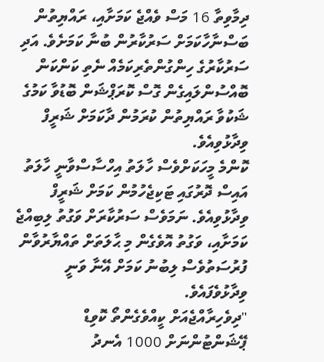ދިމާވިތާ 16 މަސް ވެއްޖެ ކަމަށާއި، ރައްޔިތުން ބަސްނާހާކަމަށް ސަރުކާރުން ބުނާ ކަމަށެވެ. އަދި ސަރުކާރުގެ ހިންގުންތެރިކަމެއް ނެތި ކަންކަން ބޮއްސުންލައިގެން ގޮސް ކޮރަޕްޝަން ބޮޑުވާ ކަމުގެ ޝަކުވާ ރައްޔިތުން ކުރަމުން ދާކަމަށް ޝަރީފް ވިދާޅުވިއެވެ.
ކޮންމެ މީހަކަށްވެސް ހާލަތު އިހްސާސްވާނީ ހާލަތު އައިސް ދޮރުގައި ޓަކިޖެހުމުން ކަމަށް ޝަރީފް ވިދާޅުވިއެވެ. ނަމަވެސް ސަރުކާރަށް ވަގުތު ލިބިއްޖެ ކަމަށާއި، ވަގުތު އޮވެގެން މި ޙާލަތަށް ތައްޔާރުވާން ފުރުސަތުވެސް ލިބުނު ކަމަށް އޭނާ ވަނީ ވިދާޅުވެފައެވެ.
"ދިވެހިރާއްޖެއަށް ކީއްވެގެންތޯ ކޮވިޑް ޕޭޝަންޓުންނަށް 1000 އެނދު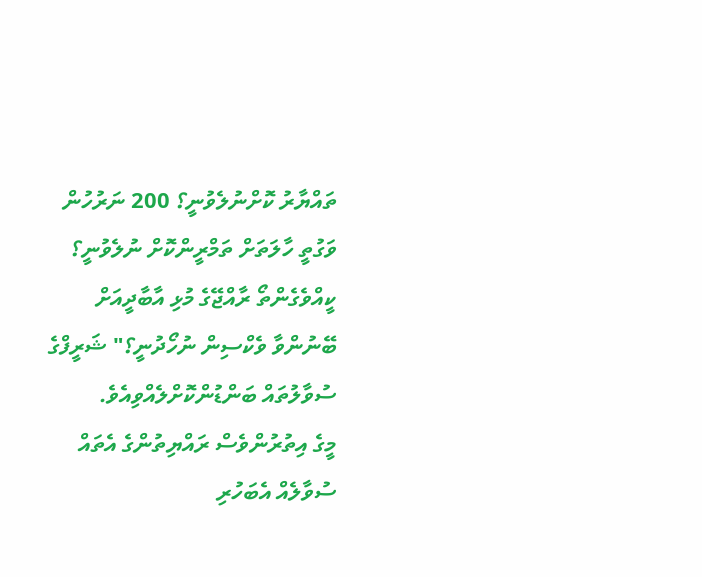ތައްޔާރު ކޮށްނުލެވުނީ؟ 200 ނަރުހުން ވަގުތީ ހާލަތަށް ތަމްރީންކޮށް ނުލެވުނީ؟ ކީއްވެގެންތޯ ރާއްޖޭގެ މުޅި އާބާދީއަށް ބޭނުންވާ ވެކްސިން ނުހޯދުނީ؟" ޝަރީފްގެ ސުވާލުތައް ބަންޑުންކޮށްލެއްވިއެވެ.
މީގެ އިތުރުންވެސް ރައްޔިތުންގެ އެތައް ސުވާލެއް އެބަހުރި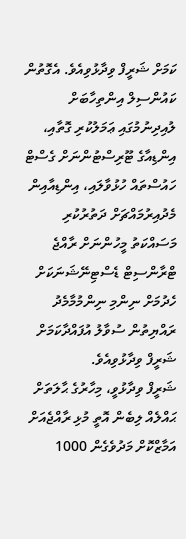ކަމަށް ޝަރީފް ވިދާޅުވިއެވެ. އެގޮތުން ކައުންސިލް އިންތިހާބަށް ލުއިދިނުމުގައި ޢަމަލުކުރި ގޮތާއި، އިންޑިއާގެ ޓޫރިސްޓުންނަށް ގެސްޓް ހައުސްތައް ހުޅުވާލައި، އިންޑިއާއިން މެދުއިރުމައްޗަށް ދަތުރުކުރި މަސައްކަތު މީހުންނަށް ރާއްޖެ ޓްރާންސިޓް ޑެސްޓިނޭޝަނަކަށް ހެދުމަށް ނިންމި ނިންމުމާމެދު ރައްޔިތުން ސުވާލު އުފައްދާކަމަށް ޝަރީފް ވިދާޅުވިއެވެ.
ޝަރީފް ވިދާޅުވީ، މިހާރުގެ ޙާލަތަށް ޙައްލެއް ލިބެން އޮތީ މުޅި ރާއްޖެއަށް އަމާޒްކޮށް މަދުވެގެން 1000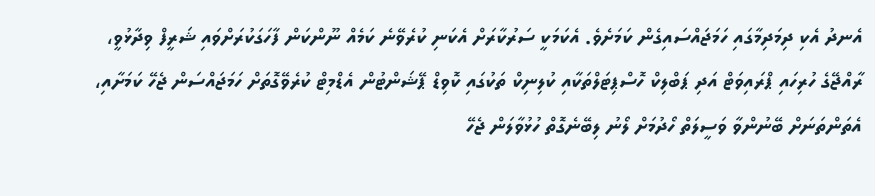އެނދު އެކި ދިމަދިމާގައި ހަމަޖައްސައިގެން ކަމަށެވެ. އެކަމަކީ ސަރުކާރަށް އެކަނި ކުރެވޭނެ ކަމެއް ނޫންކަން ފާހަގަކުރަށްވައި ޝަރީފް ވިދާޅުވީ، ރާއްޖޭގެ ހުރިހައި ޕްރައިވަޓް އަދި ޕަބްލިކް ހޮސްޕިޓަލްތަކާއި ކުލިނިކް ތަކުގައި ކޮވިޑް ޕޭޝަންޓުން އެޑްމިޓް ކުރެވޭގޮތަށް ހަމަޖައްސަން ޖެހޭ ކަމަށާއި، އެތަންތަނަށް ބޭނުންވާ ވަސީލަތް ހޯދުމަށް ލޯނު ލިބޭނެގޮތް ހުޅުވާލަން ޖެހޭ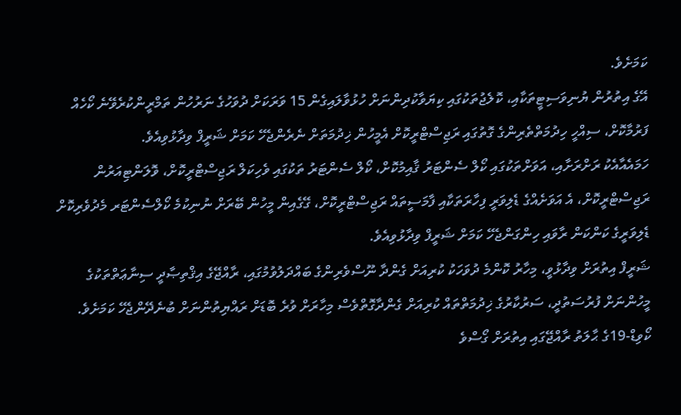ކަމަށެވެ.
އޭގެ އިތުރުން ޔުނިވަސިޓީތަކާއި، ކޮލެޖުތަކުގައި ކިޔަވާކުދިންނަށް ހުޅުވާލައިގެން 15 ވަރަކަށް ދުވަހުގެ ނަރުހުން ތަމްރީންކުރެވޭނެ ކޯހެއް ފަރުމާކޮށް، ސިއްހީ ހިދުމަތްތެރިންގެ ގޮތުގައި ރަޖިސްޓްރީކޮށް އެމީހުން ޚިދުމަތަށް ނެރެންޖެހޭ ކަމަށް ޝަރީފް ވިދާޅުވިއެވެ.
ހަމައެއާއެކު ރަށްރަށާއި، އަވަށްތަކުގައި ކޯލް ސެންޓަރު ޤާއިމުކޮށް، ކޯލް ސެންޓަރު ތަކުގައި ވެހިކަލް ރަޖިސްޓްރީކޮށް، ވޮލަންޓިއަރުން ރަޖިސްޓްރީކޮށް، އެ އަވަށެއްގެ ޑެލިވަރީ ފިހާރަތަކާއި ފާމަސީތައް ރަޖިސްޓްރީކޮށް، ގޭގެއިން މީހުން ބޭރަށް ނުނިކުމެ ކޯލްސެންޓަރ މެދުވެރިކޮށް ޑެލިވަރީގެ ކަންކަން ރާވައި ހިންގަންޖެހޭ ކަމަށް ޝަރީފް ވިދާޅުވިއެވެ.
ޝަރީފް އިތުރަށް ވިދާޅުވީ، މިހާރު ކޮންމެ ދުވަހަކު ކުރިއަށް ގެންދާ ނޫސްވެރިންގެ ބައްދަލުވުމުގައި، ރާއްޖޭގެ އިޤްތިޞާދީ ސިނާޢަތްތަކުގެ މީހުންނަށް ފުރުސަތުދީ، ސަރުކާރުގެ ޚިދުމަތްތައް ކުރިއަށް ގެންދާގޮތްވެސް މިހާރަށް ވުރެ ބޮޑަށް ރައްޔިތުންނަށް ބުނެދޭންޖެހޭ ކަމަށެވެ.
ކޯވިޑް-19ގެ ޙާލަތު ރާއްޖޭގައި އިތުރަށް ގޯސްވެ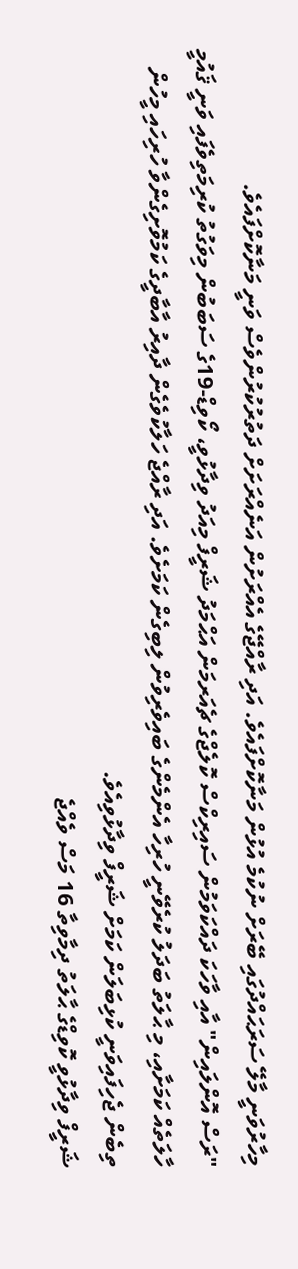މިހާރުވަނީ މާލޭ ސަރަޙައްދުގައި ބޭރަށް ނުކުމެ އުޅުން މަނާކޮށްފައެވެ. އަދި ރާއްޖޭގެ އެއްރަށުން އަނެއްރަށަށް ދަތުރުކުރުންވެސް ވަނީ މަނާކޮށްފައެވެ.
"ރަސް އޮންލައިން" އާއި ވާހަކަ ދައްކަވަމުން ސައިރިކްސް ކޮލެޖްގެ ޗެއަރމަން އަޙްމަދު ޝަރީފް މިއަދު ވިދާޅުވީ، ކޯވިޑް-19ގެ ސަބަބުން މިވަގުތު ކުރިމަތިވެފައި ވަނީ ޤައުމީ ހާލަތެއް ކަމަށާއި، މި ޙާލަތު ބަދަލު ކުރެވޭނީ ހުރިހާ އެންމެންގެ ބައިވެރިވުން ލިބިގެން ކަމަށެވެ. އަދި ރާއްޖެ ހަލާކުވެގެން ދާއިރު އާބާދީގެ ކަމުވޮށިގެންވާ ހުރިހައި މީހުން ތިބެން ޖެހިފައިވަނީ ކުޅިބަލަން ކަމަށް ޝަރީފް ވިދާޅުވިއެވެ.
ޝަރީފް ވިދާޅުވީ ކޮވިޑްގެ ޙާލަތު ދިމާވިތާ 16 މަސް ވެއްޖެ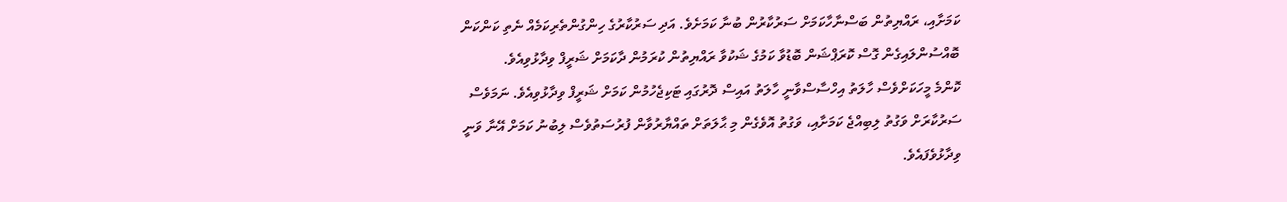ކަމަށާއި، ރައްޔިތުން ބަސްނާހާކަމަށް ސަރުކާރުން ބުނާ ކަމަށެވެ. އަދި ސަރުކާރުގެ ހިންގުންތެރިކަމެއް ނެތި ކަންކަން ބޮއްސުންލައިގެން ގޮސް ކޮރަޕްޝަން ބޮޑުވާ ކަމުގެ ޝަކުވާ ރައްޔިތުން ކުރަމުން ދާކަމަށް ޝަރީފް ވިދާޅުވިއެވެ.
ކޮންމެ މީހަކަށްވެސް ހާލަތު އިހްސާސްވާނީ ހާލަތު އައިސް ދޮރުގައި ޓަކިޖެހުމުން ކަމަށް ޝަރީފް ވިދާޅުވިއެވެ. ނަމަވެސް ސަރުކާރަށް ވަގުތު ލިބިއްޖެ ކަމަށާއި، ވަގުތު އޮވެގެން މި ޙާލަތަށް ތައްޔާރުވާން ފުރުސަތުވެސް ލިބުނު ކަމަށް އޭނާ ވަނީ ވިދާޅުވެފައެވެ.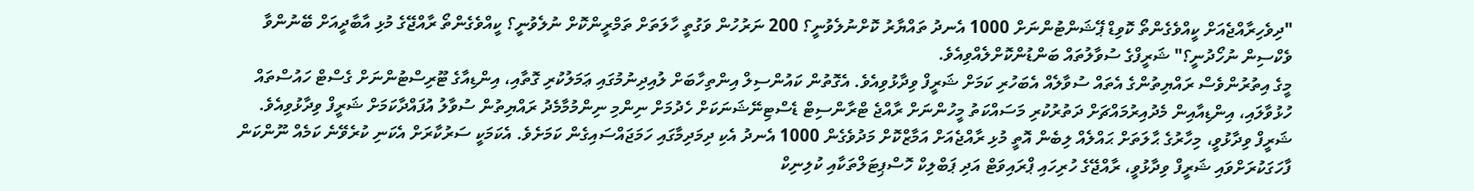"ދިވެހިރާއްޖެއަށް ކީއްވެގެންތޯ ކޮވިޑް ޕޭޝަންޓުންނަށް 1000 އެނދު ތައްޔާރު ކޮށްނުލެވުނީ؟ 200 ނަރުހުން ވަގުތީ ހާލަތަށް ތަމްރީންކޮށް ނުލެވުނީ؟ ކީއްވެގެންތޯ ރާއްޖޭގެ މުޅި އާބާދީއަށް ބޭނުންވާ ވެކްސިން ނުހޯދުނީ؟" ޝަރީފްގެ ސުވާލުތައް ބަންޑުންކޮށްލެއްވިއެވެ.
މީގެ އިތުރުންވެސް ރައްޔިތުންގެ އެތައް ސުވާލެއް އެބަހުރި ކަމަށް ޝަރީފް ވިދާޅުވިއެވެ. އެގޮތުން ކައުންސިލް އިންތިހާބަށް ލުއިދިނުމުގައި ޢަމަލުކުރި ގޮތާއި، އިންޑިއާގެ ޓޫރިސްޓުންނަށް ގެސްޓް ހައުސްތައް ހުޅުވާލައި، އިންޑިއާއިން މެދުއިރުމައްޗަށް ދަތުރުކުރި މަސައްކަތު މީހުންނަށް ރާއްޖެ ޓްރާންސިޓް ޑެސްޓިނޭޝަނަކަށް ހެދުމަށް ނިންމި ނިންމުމާމެދު ރައްޔިތުން ސުވާލު އުފައްދާކަމަށް ޝަރީފް ވިދާޅުވިއެވެ.
ޝަރީފް ވިދާޅުވީ، މިހާރުގެ ޙާލަތަށް ޙައްލެއް ލިބެން އޮތީ މުޅި ރާއްޖެއަށް އަމާޒްކޮށް މަދުވެގެން 1000 އެނދު އެކި ދިމަދިމާގައި ހަމަޖައްސައިގެން ކަމަށެވެ. އެކަމަކީ ސަރުކާރަށް އެކަނި ކުރެވޭނެ ކަމެއް ނޫންކަން ފާހަގަކުރަށްވައި ޝަރީފް ވިދާޅުވީ، ރާއްޖޭގެ ހުރިހައި ޕްރައިވަޓް އަދި ޕަބްލިކް ހޮސްޕިޓަލްތަކާއި ކުލިނިކް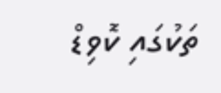ތަކުގައި ކޮވިޑް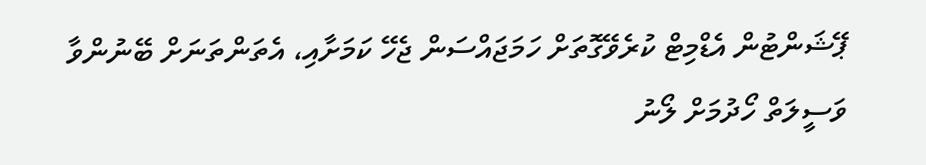ޕޭޝަންޓުން އެޑްމިޓް ކުރެވޭގޮތަށް ހަމަޖައްސަން ޖެހޭ ކަމަށާއި، އެތަންތަނަށް ބޭނުންވާ ވަސީލަތް ހޯދުމަށް ލޯނު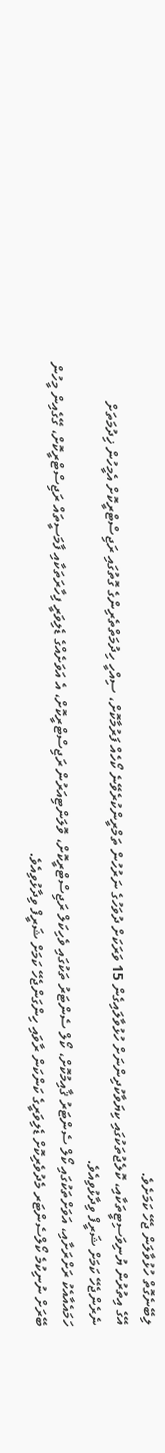ލިބޭނެގޮތް ހުޅުވާލަން ޖެހޭ ކަމަށެވެ.
އޭގެ އިތުރުން ޔުނިވަސިޓީތަކާއި، ކޮލެޖުތަކުގައި ކިޔަވާކުދިންނަށް ހުޅުވާލައިގެން 15 ވަރަކަށް ދުވަހުގެ ނަރުހުން ތަމްރީންކުރެވޭނެ ކޯހެއް ފަރުމާކޮށް، ސިއްހީ ހިދުމަތްތެރިންގެ ގޮތުގައި ރަޖިސްޓްރީކޮށް އެމީހުން ޚިދުމަތަށް ނެރެންޖެހޭ ކަމަށް ޝަރީފް ވިދާޅުވިއެވެ.
ހަމައެއާއެކު ރަށްރަށާއި، އަވަށްތަކުގައި ކޯލް ސެންޓަރު ޤާއިމުކޮށް، ކޯލް ސެންޓަރު ތަކުގައި ވެހިކަލް ރަޖިސްޓްރީކޮށް، ވޮލަންޓިއަރުން ރަޖިސްޓްރީކޮށް، އެ އަވަށެއްގެ ޑެލިވަރީ ފިހާރަތަކާއި ފާމަސީތައް ރަޖިސްޓްރީކޮށް، ގޭގެއިން މީހުން ބޭރަށް ނުނިކުމެ ކޯލްސެންޓަރ މެދުވެރިކޮށް ޑެލިވަރީގެ ކަންކަން ރާވައި ހިންގަންޖެހޭ ކަމަށް ޝަރީފް ވިދާޅުވިއެވެ.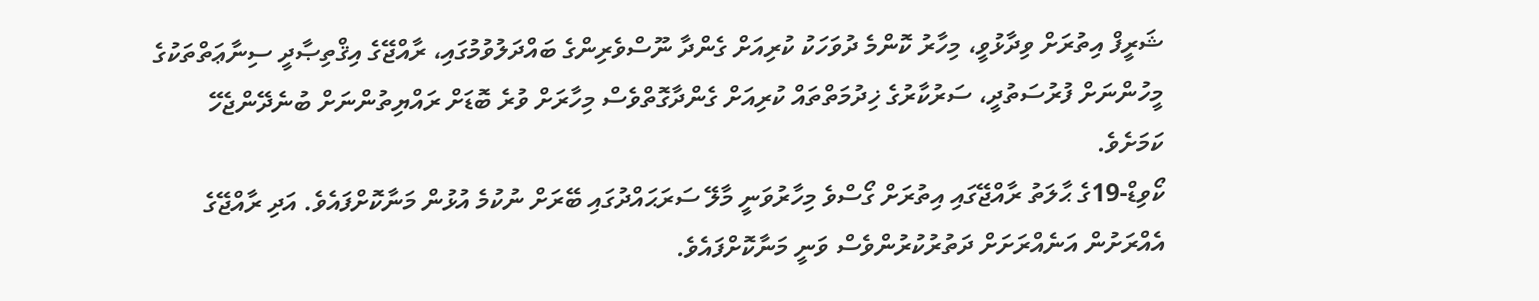ޝަރީފް އިތުރަށް ވިދާޅުވީ، މިހާރު ކޮންމެ ދުވަހަކު ކުރިއަށް ގެންދާ ނޫސްވެރިންގެ ބައްދަލުވުމުގައި، ރާއްޖޭގެ އިޤްތިޞާދީ ސިނާޢަތްތަކުގެ މީހުންނަށް ފުރުސަތުދީ، ސަރުކާރުގެ ޚިދުމަތްތައް ކުރިއަށް ގެންދާގޮތްވެސް މިހާރަށް ވުރެ ބޮޑަށް ރައްޔިތުންނަށް ބުނެދޭންޖެހޭ ކަމަށެވެ.
ކޯވިޑް-19ގެ ޙާލަތު ރާއްޖޭގައި އިތުރަށް ގޯސްވެ މިހާރުވަނީ މާލޭ ސަރަޙައްދުގައި ބޭރަށް ނުކުމެ އުޅުން މަނާކޮށްފައެވެ. އަދި ރާއްޖޭގެ އެއްރަށުން އަނެއްރަށަށް ދަތުރުކުރުންވެސް ވަނީ މަނާކޮށްފައެވެ.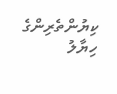ކިޔުންތެރިންގެ ހިޔާލު